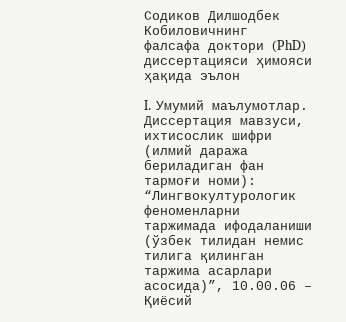Содиков Дилшодбек Кобиловичнинг
фалсафа доктори (PhD) диссертацияси ҳимояси ҳақида эълон

I. Умумий маълумотлар.
Диссертация мавзуси, ихтисослик шифри (илмий даража бериладиган фан тармоғи номи):
“Лингвокултурологик феноменларни таржимада ифодаланиши (ўзбек тилидан немис тилига қилинган таржима асарлари асосида)”, 10.00.06 – Қиёсий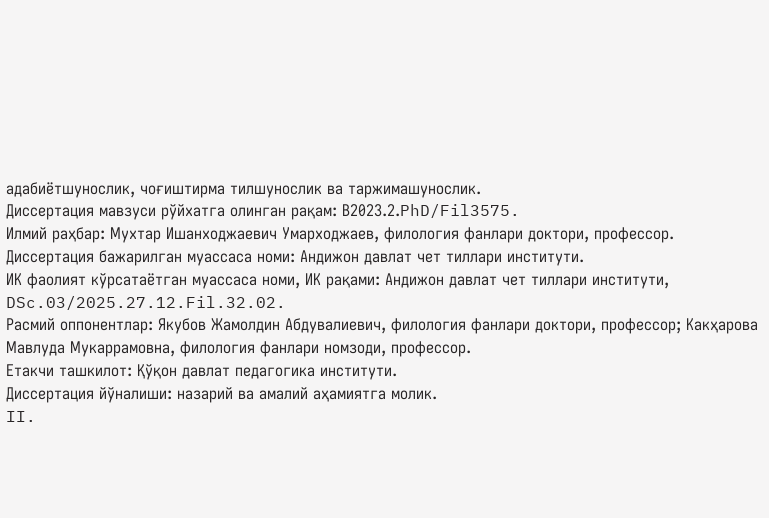адабиётшунослик, чоғиштирма тилшунослик ва таржимашунослик.
Диссертация мавзуси рўйхатга олинган рақам: В2023.2.PhD/Fil3575.
Илмий раҳбар: Мухтар Ишанходжаевич Умарходжаев, филология фанлари доктори, профессор.
Диссертация бажарилган муассаса номи: Андижон давлат чет тиллари институти.
ИК фаолият кўрсатаётган муассаса номи, ИК рақами: Андижон давлат чет тиллари институти, DSc.03/2025.27.12.Fil.32.02.
Расмий оппонентлар: Якубов Жамолдин Абдувалиевич, филология фанлари доктори, профессор; Какҳарова Мавлуда Мукаррамовна, филология фанлари номзоди, профессор.
Етакчи ташкилот: Қўқон давлат педагогика институти.
Диссертация йўналиши: назарий ва амалий аҳамиятга молик.
II.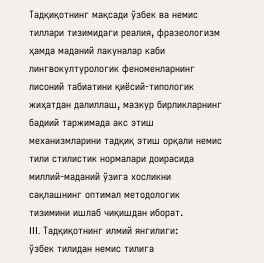Тадқиқотнинг мақсади ўзбек ва немис тиллари тизимидаги реалия, фразеологизм ҳамда маданий лакуналар каби лингвокултурологик феноменларнинг лисоний табиатини қиёсий-типологик жиҳатдан далиллаш, мазкур бирликларнинг бадиий таржимада акс этиш механизмларини тадқиқ этиш орқали немис тили стилистик нормалари доирасида миллий-маданий ўзига хосликни сақлашнинг оптимал методологик тизимини ишлаб чиқишдан иборат.
III. Тадқиқотнинг илмий янгилиги:
ўзбек тилидан немис тилига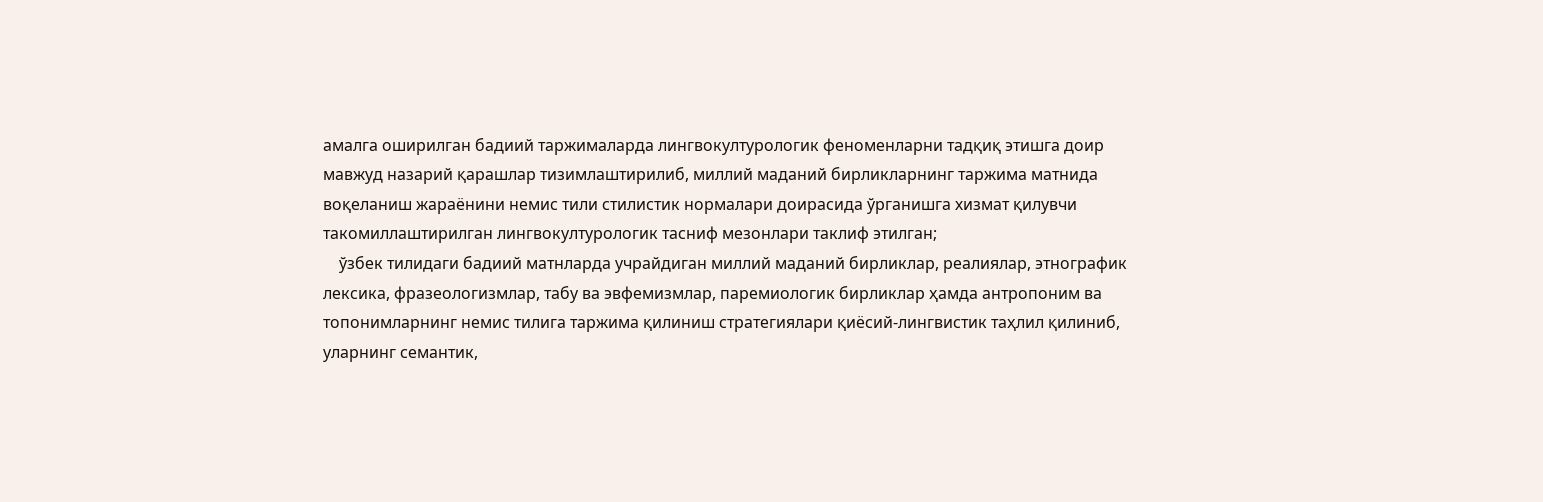амалга оширилган бадиий таржималарда лингвокултурологик феноменларни тадқиқ этишга доир мавжуд назарий қарашлар тизимлаштирилиб, миллий маданий бирликларнинг таржима матнида воқеланиш жараёнини немис тили стилистик нормалари доирасида ўрганишга хизмат қилувчи такомиллаштирилган лингвокултурологик тасниф мезонлари таклиф этилган;
    ўзбек тилидаги бадиий матнларда учрайдиган миллий маданий бирликлар, реалиялар, этнографик лексика, фразеологизмлар, табу ва эвфемизмлар, паремиологик бирликлар ҳамда антропоним ва топонимларнинг немис тилига таржима қилиниш стратегиялари қиёсий-лингвистик таҳлил қилиниб, уларнинг семантик,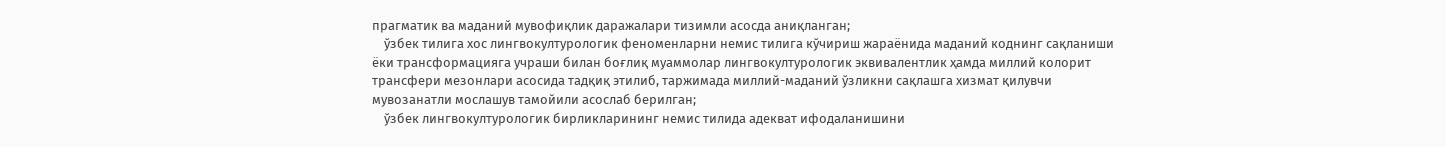прагматик ва маданий мувофиқлик даражалари тизимли асосда аниқланган;
    ўзбек тилига хос лингвокултурологик феноменларни немис тилига кўчириш жараёнида маданий коднинг сақланиши ёки трансформацияга учраши билан боғлиқ муаммолар лингвокултурологик эквивалентлик ҳамда миллий колорит трансфери мезонлари асосида тадқиқ этилиб, таржимада миллий-маданий ўзликни сақлашга хизмат қилувчи мувозанатли мослашув тамойили асослаб берилган;
    ўзбек лингвокултурологик бирликларининг немис тилида адекват ифодаланишини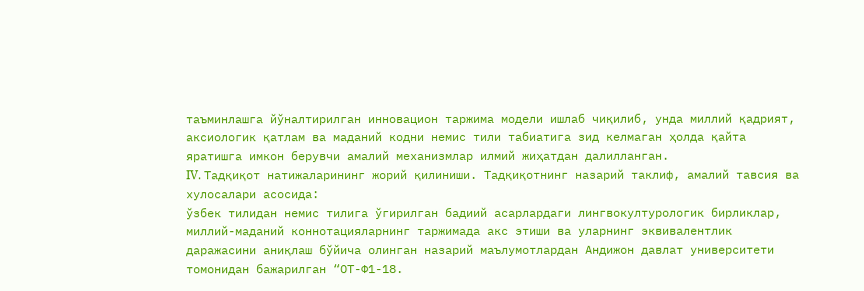таъминлашга йўналтирилган инновацион таржима модели ишлаб чиқилиб, унда миллий қадрият, аксиологик қатлам ва маданий кодни немис тили табиатига зид келмаган ҳолда қайта яратишга имкон берувчи амалий механизмлар илмий жиҳатдан далилланган.
IV. Тадқиқот натижаларининг жорий қилиниши. Тадқиқотнинг назарий таклиф, амалий тавсия ва хулосалари асосида:
ўзбек тилидан немис тилига ўгирилган бадиий асарлардаги лингвокултурологик бирликлар, миллий-маданий коннотацияларнинг таржимада акс этиши ва уларнинг эквивалентлик даражасини аниқлаш бўйича олинган назарий маълумотлардан Андижон давлат университети томонидан бажарилган “ОТ-Ф1-18.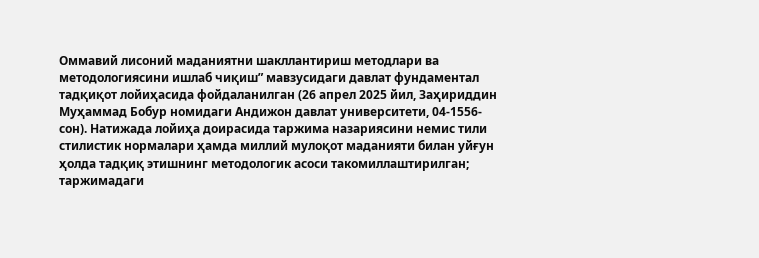Оммавий лисоний маданиятни шакллантириш методлари ва методологиясини ишлаб чиқиш” мавзусидаги давлат фундаментал тадқиқот лойиҳасида фойдаланилган (26 апрел 2025 йил, Заҳириддин Муҳаммад Бобур номидаги Андижон давлат университети, 04-1556-сон). Натижада лойиҳа доирасида таржима назариясини немис тили стилистик нормалари ҳамда миллий мулоқот маданияти билан уйғун ҳолда тадқиқ этишнинг методологик асоси такомиллаштирилган;
таржимадаги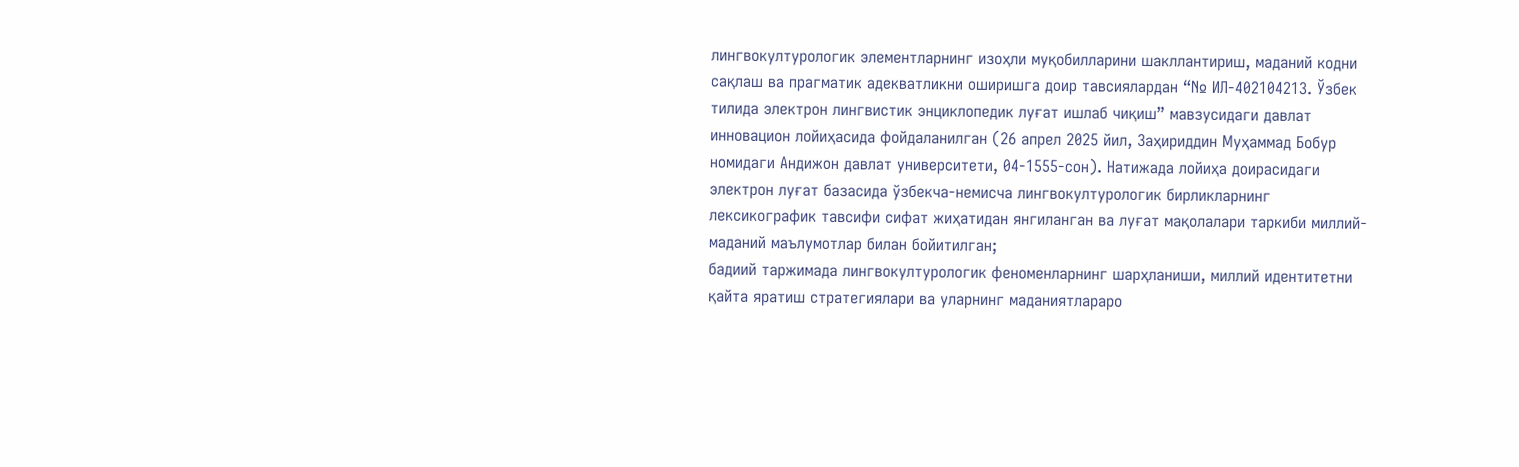лингвокултурологик элементларнинг изоҳли муқобилларини шакллантириш, маданий кодни сақлаш ва прагматик адекватликни оширишга доир тавсиялардан “№ ИЛ-402104213. Ўзбек тилида электрон лингвистик энциклопедик луғат ишлаб чиқиш” мавзусидаги давлат инновацион лойиҳасида фойдаланилган (26 апрел 2025 йил, Заҳириддин Муҳаммад Бобур номидаги Андижон давлат университети, 04-1555-сон). Натижада лойиҳа доирасидаги электрон луғат базасида ўзбекча-немисча лингвокултурологик бирликларнинг лексикографик тавсифи сифат жиҳатидан янгиланган ва луғат мақолалари таркиби миллий-маданий маълумотлар билан бойитилган;
бадиий таржимада лингвокултурологик феноменларнинг шарҳланиши, миллий идентитетни қайта яратиш стратегиялари ва уларнинг маданиятлараро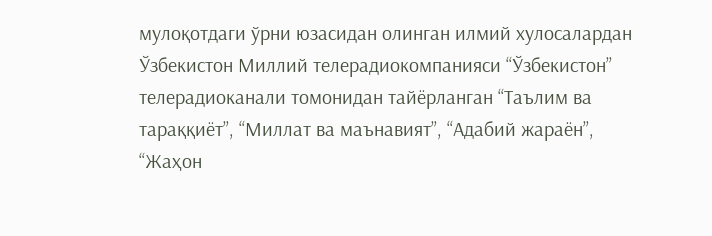мулоқотдаги ўрни юзасидан олинган илмий хулосалардан Ўзбекистон Миллий телерадиокомпанияси “Ўзбекистон” телерадиоканали томонидан тайёрланган “Таълим ва тараққиёт”, “Миллат ва маънавият”, “Адабий жараён”, “Жаҳон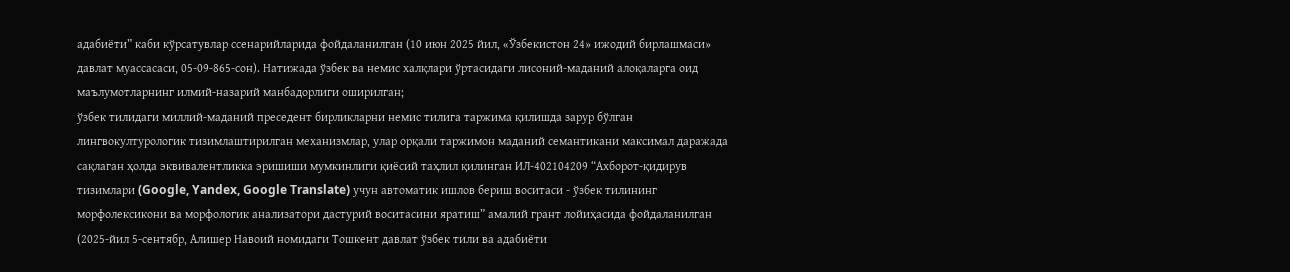адабиёти” каби кўрсатувлар ссенарийларида фойдаланилган (10 июн 2025 йил, «Ўзбекистон 24» ижодий бирлашмаси» давлат муассасаси, 05-09-865-сон). Натижада ўзбек ва немис халқлари ўртасидаги лисоний-маданий алоқаларга оид маълумотларнинг илмий-назарий манбадорлиги оширилган;
ўзбек тилидаги миллий-маданий преседент бирликларни немис тилига таржима қилишда зарур бўлган лингвокултурологик тизимлаштирилган механизмлар, улар орқали таржимон маданий семантикани максимал даражада сақлаган ҳолда эквивалентликка эришиши мумкинлиги қиёсий таҳлил қилинган ИЛ-402104209 “Ахборот-қидирув тизимлари (Google, Yandex, Google Translate) учун автоматик ишлов бериш воситаси - ўзбек тилининг морфолексикони ва морфологик анализатори дастурий воситасини яратиш” амалий грант лойиҳасида фойдаланилган (2025-йил 5-сентябр, Алишер Навоий номидаги Тошкент давлат ўзбек тили ва адабиёти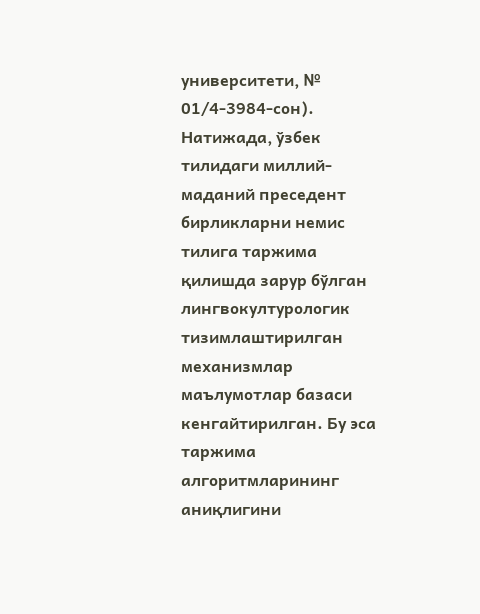университети, № 01/4-3984-сон). Натижада, ўзбек тилидаги миллий-маданий преседент бирликларни немис тилига таржима қилишда зарур бўлган лингвокултурологик тизимлаштирилган механизмлар маълумотлар базаси кенгайтирилган. Бу эса таржима алгоритмларининг аниқлигини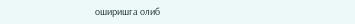оширишга олиб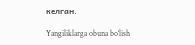келган.

Yangiliklarga obuna bo‘lish